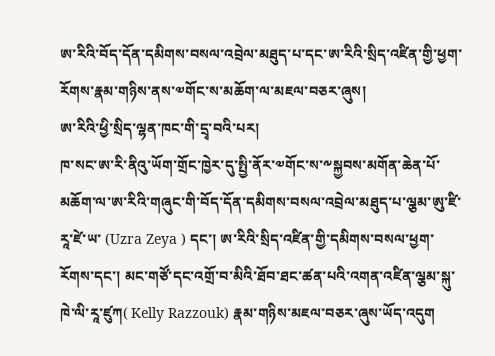ཨ་རིའི་བོད་དོན་དམིགས་བསལ་འབྲེལ་མཐུད་པ་དང་ཨ་རིའི་སྲིད་འཛིན་གྱི་ཕྱག་རོགས་རྣམ་གཉིས་ནས་༧གོང་ས་མཆོག་ལ་མཇལ་བཅར་ཞུས།
ཨ་རིའི་ཕྱི་སྲིད་ལྷན་ཁང་གི་དྲྭ་བའི་པར།
ཁ་སང་ཨ་རི་ནིའུ་ཡོག་གྲོང་ཁྱེར་དུ་སྤྱི་ནོར་༧གོང་ས་༸སྐྱབས་མགོན་ཆེན་པོ་མཆོག་ལ་ཨ་རིའི་གཞུང་གི་བོད་དོན་དམིགས་བསལ་འབྲེལ་མཐུད་པ་ལྕམ་ཨུ་ཛི་རཱ་ཛེ་ཡ་ (Uzra Zeya ) དང་། ཨ་རིའི་སྲིད་འཛིན་གྱི་དམིགས་བསལ་ཕྱག་རོགས་དང་། མང་གཙོ་དང་འགྲོ་བ་མིའི་ཐོབ་ཐང་ཚན་པའི་འགན་འཛིན་ལྕམ་སྐུ་ཁེ་ལི་རཱ་ཛུཀ( Kelly Razzouk) རྣམ་གཉིས་མཇལ་བཅར་ཞུས་ཡོད་འདུག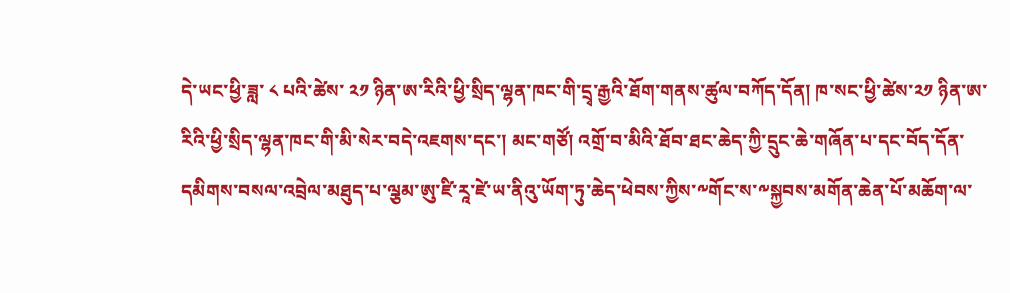དེ་ཡང་ཕྱི་ཟླ་ ༨ པའི་ཚེས་ ༢༡ ཉིན་ཨ་རིའི་ཕྱི་སྲིད་ལྷན་ཁང་གི་དྲྭ་རྒྱའི་ཐོག་གནས་ཚུལ་བཀོད་དོན། ཁ་སང་ཕྱི་ཚེས་༢༡ ཉིན་ཨ་རིའི་ཕྱི་སྲིད་ལྷན་ཁང་གི་མི་སེར་བདེ་འཇགས་དང་། མང་གཙོ། འགྲོ་བ་མིའི་ཐོབ་ཐང་ཆེད་ཀྱི་དྲུང་ཆེ་གཞོན་པ་དང་བོད་དོན་དམིགས་བསལ་འབྲེལ་མཐུད་པ་ལྕམ་ཨུ་ཛི་རཱ་ཛེ་ཡ་ནིའུ་ཡོག་ཏུ་ཆེད་ཕེབས་ཀྱིས་༸གོང་ས་༸སྐྱབས་མགོན་ཆེན་པོ་མཆོག་ལ་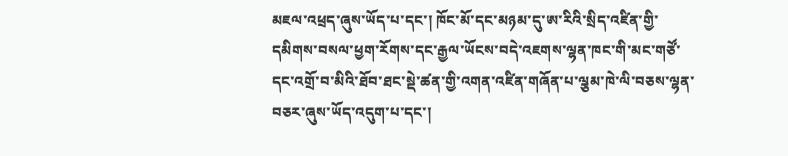མཇལ་འཕྲད་ཞུས་ཡོད་པ་དང་། ཁོང་མོ་དང་མཉམ་དུ་ཨ་རིའི་སྲིད་འཛིན་གྱི་དམིགས་བསལ་ཕྱག་རོགས་དང་རྒྱལ་ཡོངས་བདེ་འཇགས་ལྷན་ཁང་གི་མང་གཙོ་དང་འགྲོ་བ་མིའི་ཐོབ་ཐང་སྡེ་ཚན་གྱི་འགན་འཛིན་གཞོན་པ་ལྕམ་ཁེ་ལི་བཅས་ལྷན་བཅར་ཞུས་ཡོད་འདུག་པ་དང་།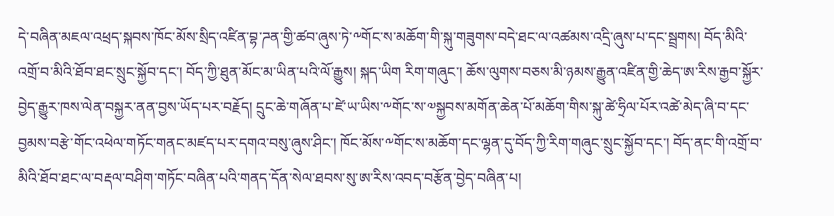དེ་བཞིན་མཇལ་འཕྲད་སྐབས་ཁོང་མོས་སྲིད་འཛིན་བྷ་ཌན་གྱི་ཚབ་ཞུས་ཏེ་༸གོང་ས་མཆོག་གི་སྐུ་གཟུགས་བདེ་ཐང་ལ་འཚམས་འདྲི་ཞུས་པ་དང་སྦྲགས། བོད་མིའི་འགྲོ་བ་མིའི་ཐོབ་ཐང་སྲུང་སྐྱོབ་དང་། བོད་ཀྱི་ཐུན་མོང་མ་ཡིན་པའི་ལོ་རྒྱུས། སྐད་ཡིག རིག་གཞུང་། ཆོས་ལུགས་བཅས་མི་ཉམས་རྒྱུན་འཛིན་གྱི་ཆེད་ཨ་རིས་རྒྱབ་སྐྱོར་བྱེད་རྒྱུར་ཁས་ལེན་བསྐྱར་ནན་བྱས་ཡོད་པར་བརྗོད། དྲུང་ཆེ་གཞོན་པ་ཛེ་ཡ་ཡིས་༸གོང་ས་༧སྐྱབས་མགོན་ཆེན་པོ་མཆོག་གིས་སྐུ་ཚེ་ཧྲིལ་པོར་འཚེ་མེད་ཞི་བ་དང་བྱམས་བརྩེ་གོང་འཕེལ་གཏོང་གནང་མཛད་པར་དགའ་བསུ་ཞུས་ཤིང་། ཁོང་མོས་༸གོང་ས་མཆོག་དང་ལྷན་དུ་བོད་ཀྱི་རིག་གཞུང་སྲུང་སྐྱོབ་དང་། བོད་ནང་གི་འགྲོ་བ་མིའི་ཐོབ་ཐང་ལ་བརྡལ་བཤིག་གཏོང་བཞིན་པའི་གནད་དོན་སེལ་ཐབས་སུ་ཨ་རིས་འབད་བརྩོན་བྱེད་བཞིན་པ།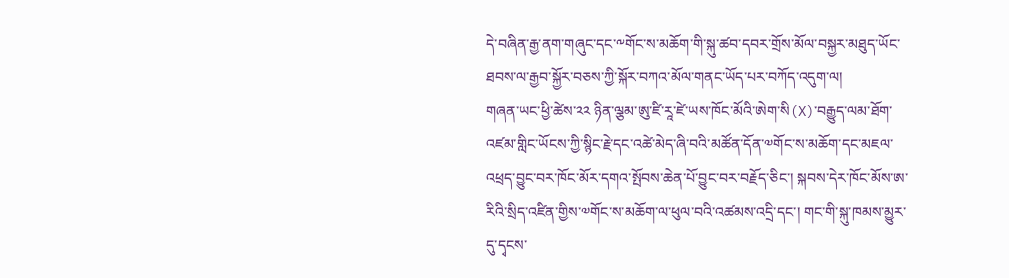དེ་བཞིན་རྒྱ་ནག་གཞུང་དང་༸གོང་ས་མཆོག་གི་སྐུ་ཚབ་དབར་གྲོས་མོལ་བསྐྱར་མཐུད་ཡོང་ཐབས་ལ་རྒྱབ་སྐྱོར་བཅས་ཀྱི་སྐོར་བཀའ་མོལ་གནང་ཡོད་པར་བཀོད་འདུག་ལ།
གཞན་ཡང་ཕྱི་ཚེས་༢༢ ཉིན་ལྕམ་ཨུ་ཛི་རཱ་ཛེ་ཡས་ཁོང་མོའི་ཨེག་སི(X)་བརྒྱུད་ལམ་ཐོག་འཛམ་གླིང་ཡོངས་ཀྱི་སྙིང་རྗེ་དང་འཚེ་མེད་ཞི་བའི་མཚོན་དོན་༧གོང་ས་མཆོག་དང་མཇལ་འཕྲད་བྱུང་བར་ཁོང་མོར་དགའ་སྤོབས་ཆེན་པོ་བྱུང་བར་བརྗོད་ཅིང་། སྐབས་དེར་ཁོང་མོས་ཨ་རིའི་སྲིད་འཛིན་གྱིས་༧གོང་ས་མཆོག་ལ་ཕུལ་བའི་འཚམས་འདྲི་དང་། གང་གི་སྐུ་ཁམས་མྱུར་དུ་དྭངས་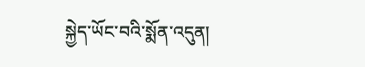སྐྱེད་ཡོང་བའི་སྨོན་འདུན།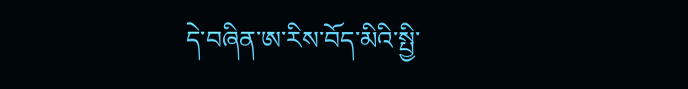དེ་བཞིན་ཨ་རིས་བོད་མིའི་སྤྱི་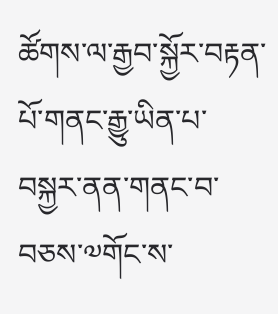ཚོགས་ལ་རྒྱབ་སྐྱོར་བརྟན་པོ་གནང་རྒྱུ་ཡིན་པ་བསྐྱར་ནན་གནང་བ་བཅས་༧གོང་ས་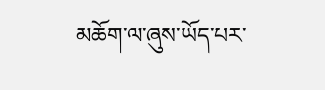མཆོག་ལ་ཞུས་ཡོད་པར་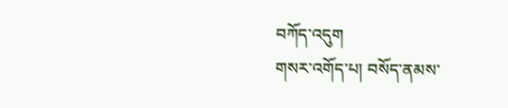བཀོད་འདུག
གསར་འགོད་པ། བསོད་ནམས་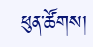ཕུན་ཚོགས།